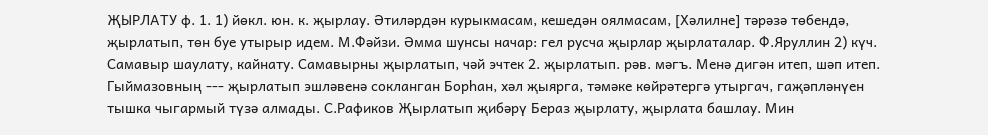ҖЫРЛАТУ ф. 1. 1) йөкл. юн. к. җырлау. Әтиләрдән курыкмасам, кешедән оялмасам, [Хәлилне] тәрәзә төбендә, җырлатып, төн буе утырыр идем. М.Фәйзи. Әмма шунсы начар: гел русча җырлар җырлаталар. Ф.Яруллин 2) күч. Самавыр шаулату, кайнату. Самавырны җырлатып, чәй эчтек 2. җырлатып. рәв. мәгъ. Менә дигән итеп, шәп итеп. Гыймазовның --- җырлатып эшләвенә сокланган Борһан, хәл җыярга, тәмәке көйрәтергә утыргач, гаҗәпләнүен тышка чыгармый түзә алмады. С.Рафиков Җырлатып җибәрү Бераз җырлату, җырлата башлау. Мин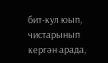бит-кул юып, чистарынып кергән арада,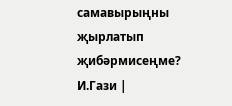самавырыңны җырлатып җибәрмисеңме? И.Гази |